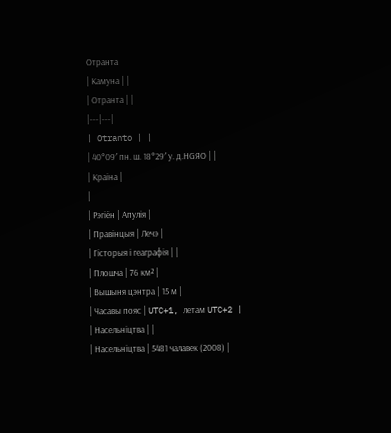Отранта
| Камуна | |
| Отранта | |
|---|---|
| Otranto | |
| 40°09′ пн. ш. 18°29′ у. д.HGЯO | |
| Краіна |
|
| Рэгіён | Апулія |
| Правінцыя | Лечэ |
| Гісторыя і геаграфія | |
| Плошча | 76 км² |
| Вышыня цэнтра | 15 м |
| Часавы пояс | UTC+1, летам UTC+2 |
| Насельніцтва | |
| Насельніцтва | 5481 чалавек (2008) |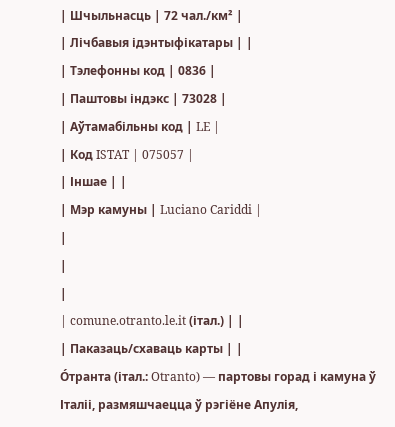| Шчыльнасць | 72 чал./км² |
| Лічбавыя ідэнтыфікатары | |
| Тэлефонны код | 0836 |
| Паштовы індэкс | 73028 |
| Аўтамабільны код | LE |
| Код ISTAT | 075057 |
| Іншае | |
| Мэр камуны | Luciano Cariddi |
|
|
|
| comune.otranto.le.it (італ.) | |
| Паказаць/схаваць карты | |
О́транта (італ.: Otranto) — партовы горад і камуна ў Італіі, размяшчаецца ў рэгіёне Апулія,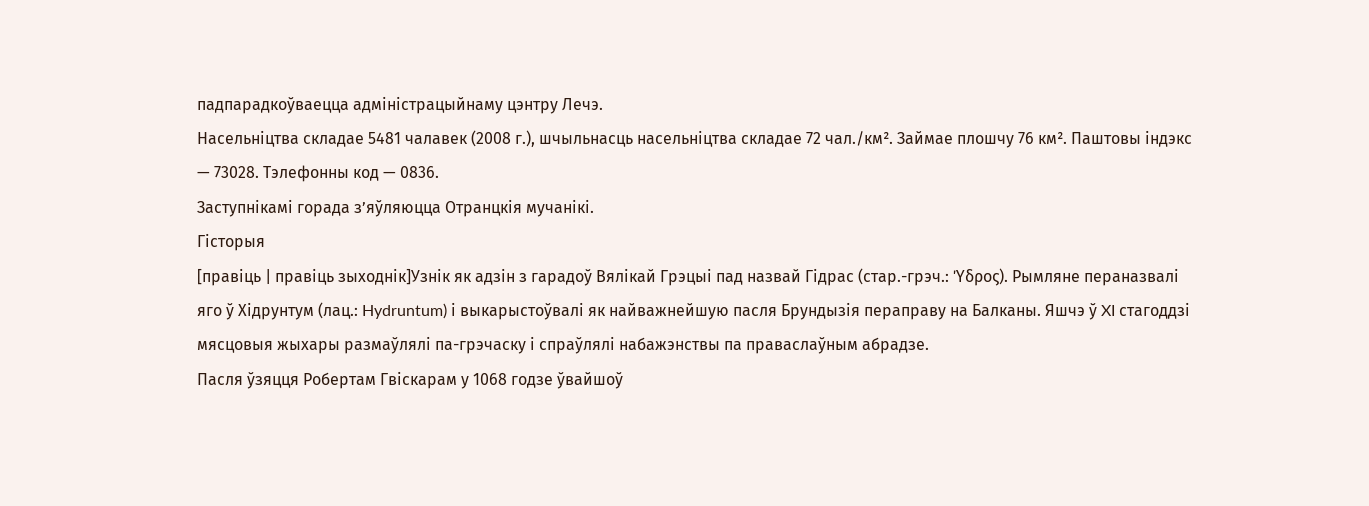падпарадкоўваецца адміністрацыйнаму цэнтру Лечэ.
Насельніцтва складае 5481 чалавек (2008 г.), шчыльнасць насельніцтва складае 72 чал./км². Займае плошчу 76 км². Паштовы індэкс — 73028. Тэлефонны код — 0836.
Заступнікамі горада з’яўляюцца Отранцкія мучанікі.
Гісторыя
[правіць | правіць зыходнік]Узнік як адзін з гарадоў Вялікай Грэцыі пад назвай Гідрас (стар.-грэч.: Ύδρος). Рымляне пераназвалі яго ў Хідрунтум (лац.: Hydruntum) і выкарыстоўвалі як найважнейшую пасля Брундызія пераправу на Балканы. Яшчэ ў XI стагоддзі мясцовыя жыхары размаўлялі па-грэчаску і спраўлялі набажэнствы па праваслаўным абрадзе.
Пасля ўзяцця Робертам Гвіскарам у 1068 годзе ўвайшоў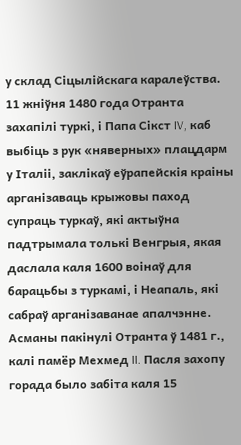у склад Сіцылійскага каралеўства.
11 жніўня 1480 года Отранта захапілі туркі, і Папа Сікст IV, каб выбіць з рук «няверных» плацдарм у Італіі, заклікаў еўрапейскія краіны арганізаваць крыжовы паход супраць туркаў, які актыўна падтрымала толькі Венгрыя, якая даслала каля 1600 воінаў для барацьбы з туркамі, і Неапаль, які сабраў арганізаванае апалчэнне. Асманы пакінулі Отранта ў 1481 г., калі памёр Мехмед II. Пасля захопу горада было забіта каля 15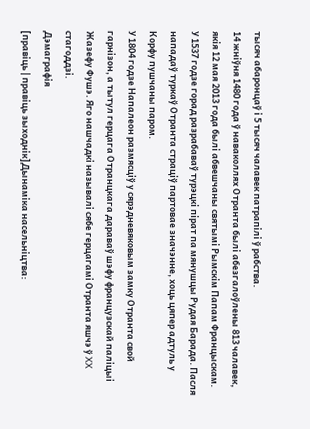тысяч абаронцаў і 5 тысяч чалавек патрапілі ў рабства.
14 жніўня 1480 года ў наваколлях Отранта былі абезгалоўлены 813 чалавек, якія 12 мая 2013 года былі абвешчаны святымі Рымскім Папам Францыскам.
У 1537 годзе горад разрабаваў турэцкі пірат па мянушцы Рудая Барада. Пасля нападаў туркаў Отранта страціў партовае значэнне, хоць цяпер адтуль у Корфу пушчаны паром.
У 1804 годзе Напалеон размясціў у сярэдневяковым замку Отранта свой гарнізон, а тытул герцага Отранцкага дараваў шэфу французскай паліцыі Жазефу Фушэ. Яго нашчадкі называлі сябе герцагамі Отранта яшчэ ў XX стагоддзі.
Дэмаграфія
[правіць | правіць зыходнік]Дынаміка насельніцтва: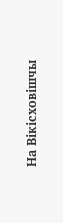На Вікісховішчы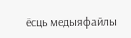ёсць медыяфайлы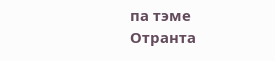па тэме Отранта